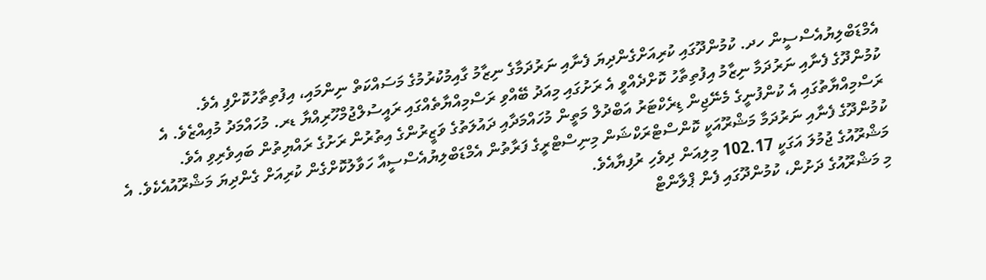އެމްޑަބްލިޔުއެސްސީން ހދ. ކުމުންދޫގައި ކުރިއަށްގެންދިޔަ ފެނާއި ނަރުދަމާގެ ނިޒާމު ގާއިމުކުރުމުގެ މަސައްކަތް ނިންމައި، އިފުތިތާހުކޮށްފި އެވެ.
ކުމުންދޫގެ ފެނާއި ނަރުދަމާ ނިޒާމު އިފުތިތާހު ކޮށްދެއްވީ އެ ރަށުގައި މިއަދު ބޭއްވި ރަސްމިއްޔާތެއްގައި ރައީސުލްޖުމްހޫރިއްޔާ ޑރ. މުހައްމަދު މުއިއްޒެވެ. އެ ރަސްމިއްޔާތުގައި އެ ކުންފުނީގެ މެނޭޖިން ޑިރެކްޓަރު އަބްދުލް މަތީން މުހައްމަދާއި ދައުލަތުގެ ވަޒީރުންގެ އިތުރުން ރަށުގެ ރައްޔިތުން ބައިވެރިވި އެވެ.
ކުމުންދޫގެ ފެނާއި ނަރުދަމާ މަޝްރޫއަކީ ކޮންސްޓްރަކްޝަން މިނިސްޓްރީގެ ފަރާތުން އެމްޑަބްލިޔުއެސްސީއާ ހަވާލުކޮށްގެން ކުރިއަށް ގެންދިޔަ މަޝްރޫއުއެކެވެ. އެ މަޝްރޫއުގެ ޖުމުލަ އަގަކީ 102.17 މިލިއަން ދިވެހި ރުފިޔާއެވެ.
މި މަޝްރޫއުގެ ދަށުން، ކުމުންދޫގައި ފެން ޕްލާންޓް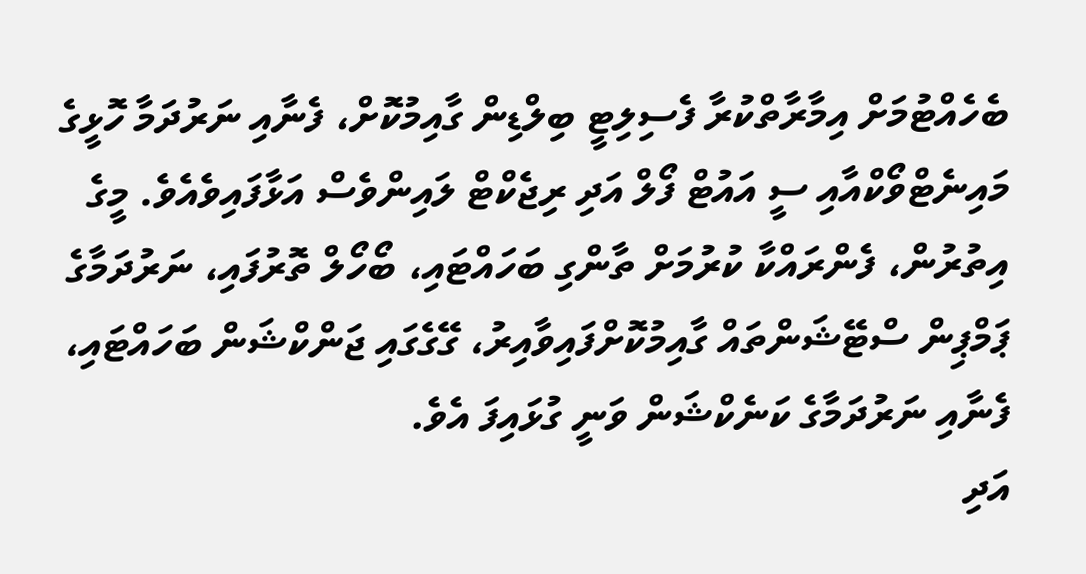ބެހެއްޓުމަށް އިމާރާތްކުރާ ފެސިލިޓީ ބިލްޑިން ގާއިމުކޮށް، ފެނާއި ނަރުދަމާ ހޮޅީގެ މައިނެޓްވޯކްއާއި ސީ އައުޓް ފޯލް އަދި ރިޖެކްޓް ލައިންވެސް އަޅާފައިވެއެވެ. މީގެ އިތުރުން، ފެންރައްކާ ކުރުމަށް ތާންގި ބަހައްޓައި، ބޯހޯލް ތޮރުފައި، ނަރުދަމާގެ ޕަމްޕިން ސްޓޭޝަންތައް ގާއިމުކޮށްފައިވާއިރު، ގޭގެގައި ޖަންކްޝަން ބަހައްޓައި، ފެނާއި ނަރުދަމާގެ ކަނެކްޝަން ވަނީ ގުޅައިފަ އެވެ.
އަދި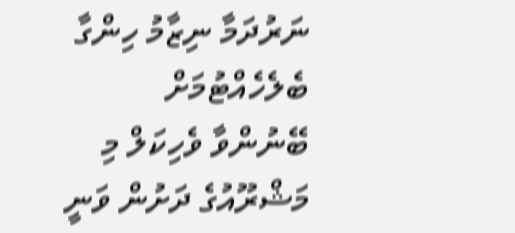ނަރުދަމާ ނިޒާމު ހިންގާ ބެލެހެއްޓުމަށް ބޭނުންވާ ވެހިކަލް މި މަޝްރޫއުގެ ދަށުން ވަނީ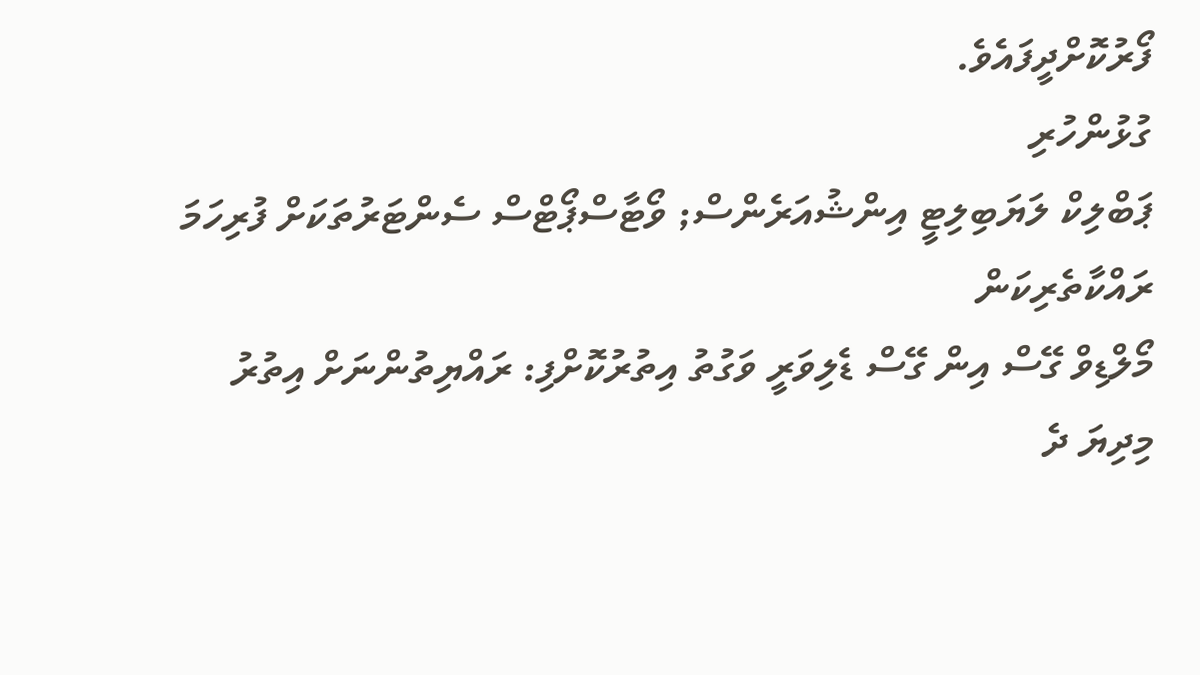ފޯރުކޮށްދީފައެވެ.
ގުޅުންހުރި
ޕަބްލިކް ލަޔަބިލިޓީ އިންޝުއަރެންސް; ވޯޓާސްޕޯޓްސް ސެންޓަރުތަކަށް ފުރިހަމަ ރައްކާތެރިކަން
މޯލްޑިވް ގޭސް އިން ގޭސް ޑެލިވަރީ ވަގުތު އިތުރުކޮށްފި: ރައްޔިތުންނަށް އިތުރު
މިދިޔަ ދެ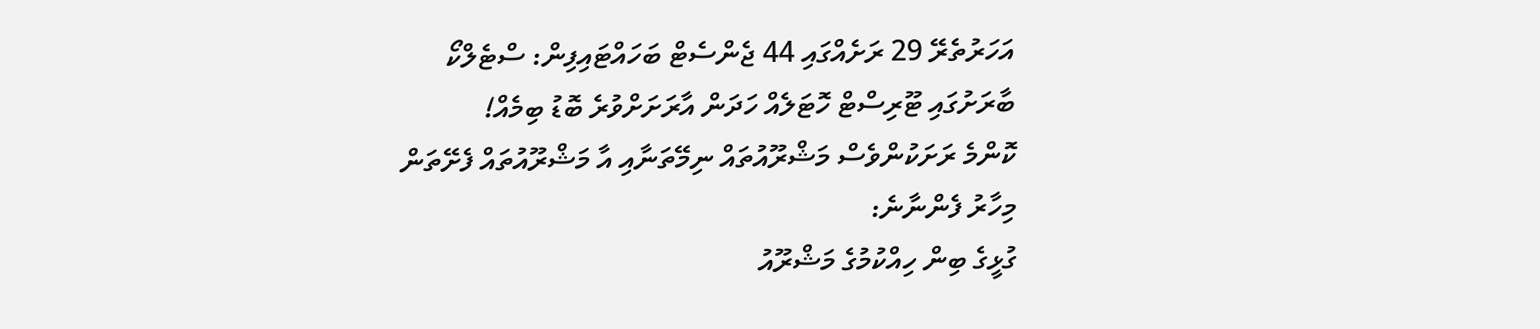އަހަރުތެރޭ 29 ރަށެއްގައި 44 ޖެންސެޓް ބަހައްޓައިފިން: ސްޓެލްކޯ
ބާރަށުގައި ޓޫރިސްޓް ހޮޓަލެއް ހަދަން އާރަށަށްވުރެ ބޮޑު ބިމެއް!
ކޮންމެ ރަށަކުންވެސް މަޝްރޫއުތައް ނިމޭތަނާއި އާ މަޝްރޫއުތައް ފެށޭތަން މިހާރު ފެންނާނެ:
ގުޅީގެ ބިން ހިއްކުމުގެ މަޝްރޫއު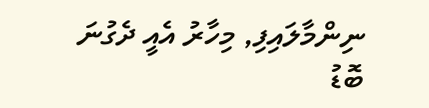ނިންމާލައިފި, މިހާރު އެއީ ދެގުނަ ބޮޑު